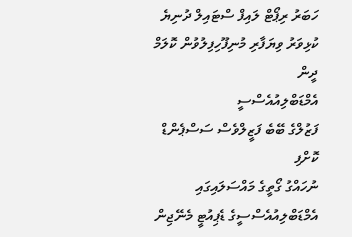ހަބަރު ރިޕޯޓް ލައިފް ސްޓައިލް ދުނިޔެ ކުޅިވަރު ވިޔަފާރި މުނިފޫހިފިލުވުން ކޮލަމް ދީން
އެމްޑަބްލިއުއެސްސީ
ފަޒުލްގެ ބޭބެ ފަޒީލްވެސް ސަސްޕެންޑް ކޮށްފި
ނުހައްގު ގޯތީގެ މައްސަލައިގައި އެމްޑަބްލިއުއެސްސީގެ ޑެޕިއުޓީ މެނޭޖިން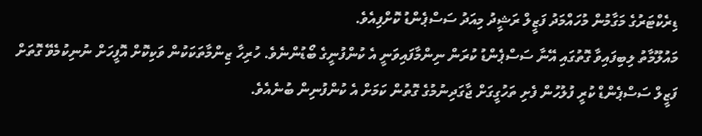ޑިރެކްޓަރުގެ މަގާމުން މުހައްމަދު ފަޒީލް ރަޝީދު މިއަދު ސަސްޕެންޑު ކޮށްފިއެވެ.
މައުލޫމާތު ލިބިފައިވާ ގޮތުގައި އޭނާ ސަސްޕެންޑު ކުރަން ނިންމާފައިވަނީ އެ ކުންފުނީގެ ބޯޑުންނެވެ. ހުރިހާ ޒިންމާތަކަކުން ވަކިކޮށް އޮފީހަށް ނުނިކުމެވޭ ގޮތަށް ފަޒީލް ސަސްޕެންޑް ކުރީ ފުލުހުން ފެށި ތަހުގީގަށް ޖާގަދިނުމުގެ ގޮތުން ކަމަށް އެ ކުންފުނިން ބުނެއެވެ.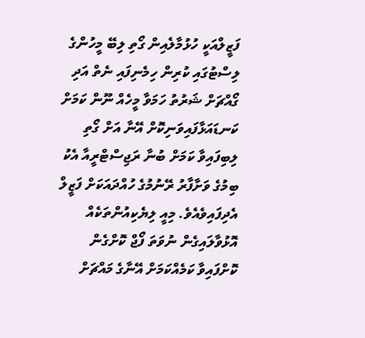ފަޒީލްއަކީ ހުޅުމާލެއިން ގޯތި ލިބޭ މީހުންގެ ލިސްޓުގައި ކުރިން ހިމެނިފައި ނެތް އަދި ގޯއްޗަށް ޝަރުތު ހަމަވާ މީހެއް ނޫން ކަމަށް ކަނޑައަޅާފައިވަނިކޮށް އޭނާ އަށް ގޯތި ލިބިފައިވާ ކަމަށް ބުނާ ރަޖިސްޓްރީއާ އެކު ބިމުގެ ވަށާފާރު ރޭނުމުގެ ހުއްދައަކަށް ފަޒީލް އެދިފައިވެއެވެ. މިއީ ލިޔެކިއުންތަކެއް އޮޅުވާލައިގެން ނުވަތަ ފޯޖް ކޮށްގެން ކޮށްފައިވާ ކަމެއްކަމަށް އޭނާގެ މައްޗަށް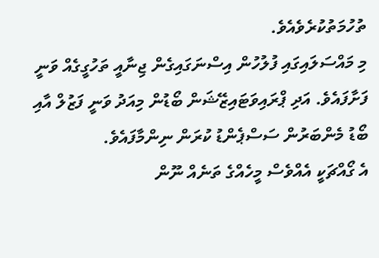ތުހުމަތުކުރެވެއެވެ.
މި މައްސަލައިގައި ފުލުހުން އިސްނަގައިގެން ޖިނާއީ ތަހުގީގެއް ވަނީ ފަށާފައެވެ. އަދި ޕްރައިވަޓައިޒޭޝަން ބޯޑުން މިއަދު ވަނީ ފަޒުލް އާއި ބޯޑު މެންބަރުން ސަސްޕެންޑު ކުރަން ނިންމާފައެވެ.
އެ ގޯއްޗަކީ އެއްވެސް މީހެއްގެ ތަނެއް ނޫން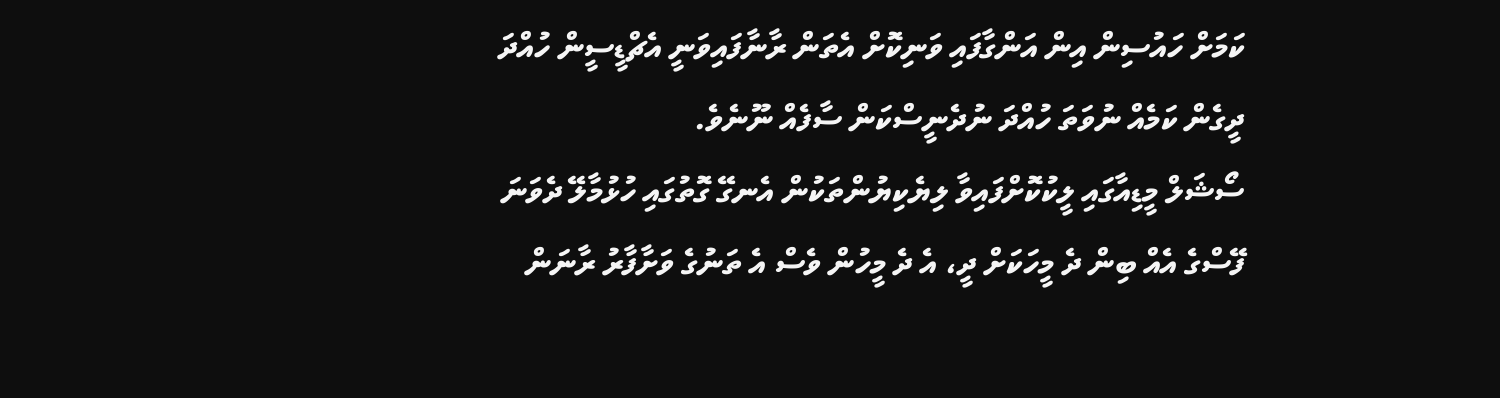ކަމަށް ހައުސިން އިން އަންގާފައި ވަނިކޮށް އެތަން ރާނާފައިވަނީ އެޗްޑީސީން ހުއްދަ ދީގެން ކަމެއް ނުވަތަ ހުއްދަ ނުދެނީސްކަން ސާފެއް ނޫނެވެ.
ސޯޝަލް މީޑިއާގައި ލީކުކޮށްފައިވާ ލިޔެކިޔުންތަކުން އެނގޭ ގޮތުގައި ހުޅުމާލޭ ދެވަނަ ފޭސްގެ އެއް ބިން ދެ މީހަކަށް ދީ، އެ ދެ މީހުން ވެސް އެ ތަނުގެ ވަށާފާރު ރާނަން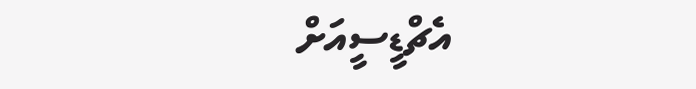އެޗްޑީސީއަށް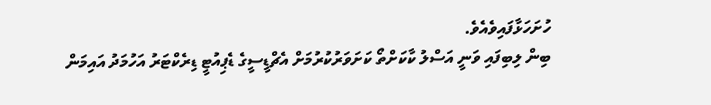ހުށަހަޅާފައިވެއެވެ.
ބިން ލިބިފައި ވަނީ އަސްލު ކާކަށްތޯ ކަށަވަރުކުރުމަށް އެޗްޑީސީގެ ޑެޕިއުޓީ ޑިރެކްޓަރު އަހުމަދު އައިމަން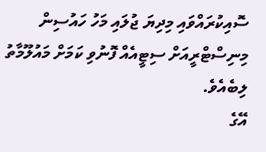ސޮއިކުރައްވައި މިދިޔަ ޖުލައި މަހު ހައުސިން މިނިސްޓްރީއަށް ސިޓީއެއް ފޮނުވި ކަމަށް މައުލޫމާތު ލިބެއެވެ.
އޭގެ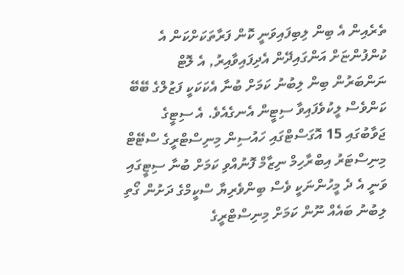ތެރެއިން އެ ބިން ލިބިފައިވަނީ ކޮން ފަރާތަކަށްކަން އެ ކުންފުންޏަށް އަންގައިދޭން އެދިފައިވާއިރު, އެ ލޮޓް ނަންބަރުން ބިން ލިބުނު ކަމަށް ބުނާ އެކަކަކީ ފަޒުލްގެ ބޭބޭ ކަންވެސް ލީކުވެފައިވާ ސިޓީން އެނގެއެވެ. އެ ސިޓީގެ ޖަވާބުގައި 15 އޮގަސްޓްގައި ހައުސިން މިނިސްޓްރީގެ ސްޓޭޓް މިނިސްޓަރު އިބްރާހިމް ނިޒާމް ފޮނުއްވި ކަމަށް ބުނާ ސިޓީގައި ވަނީ އެ ދެ މީހުންނަކީ ވެސް ބިންވެރިޔާ ސްކީމްގެ ދަށުން ގޯތި ލިބުނު ބައެއް ނޫން ކަމަށް މިނިސްޓްރީގެ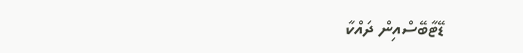ޑޭޓާބޭސްއިން ދައްކާ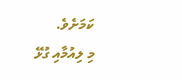ކަމަށެވެ.
މި ލިއުމާއި ގުޅޭ